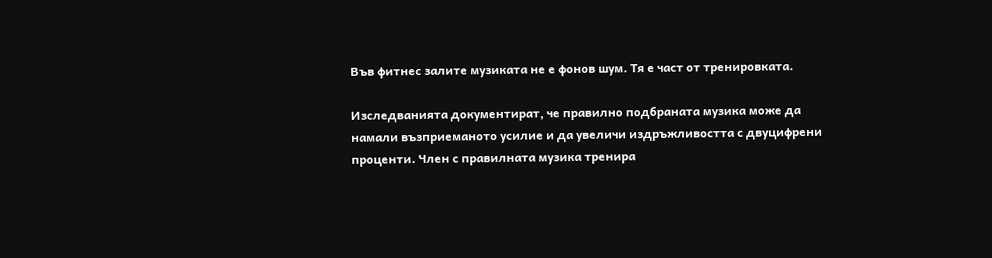Във фитнес залите музиката не е фонов шум. Тя е част от тренировката.

Изследванията документират, че правилно подбраната музика може да намали възприеманото усилие и да увеличи издръжливостта с двуцифрени проценти. Член с правилната музика тренира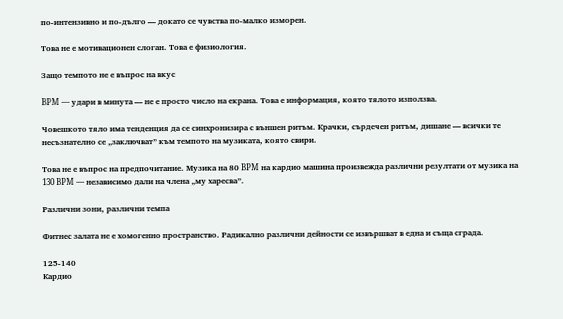по-интензивно и по-дълго — докато се чувства по-малко изморен.

Това не е мотивационен слоган. Това е физиология.

Защо темпото не е въпрос на вкус

BPM — удари в минута — не е просто число на екрана. Това е информация, която тялото използва.

Човешкото тяло има тенденция да се синхронизира с външен ритъм. Крачки, сърдечен ритъм, дишане — всички те несъзнателно се „заключват” към темпото на музиката, която свири.

Това не е въпрос на предпочитание. Музика на 80 BPM на кардио машина произвежда различни резултати от музика на 130 BPM — независимо дали на члена „му харесва”.

Различни зони, различни темпа

Фитнес залата не е хомогенно пространство. Радикално различни дейности се извършват в една и съща сграда.

125-140
Кардио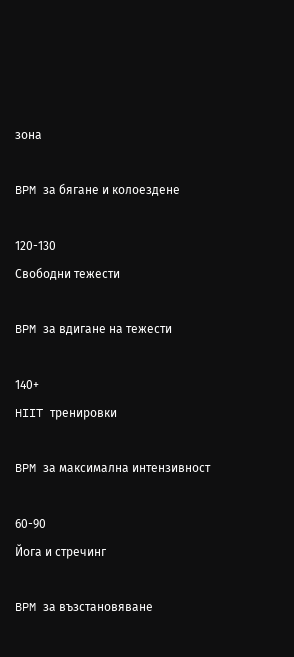зона

BPM за бягане и колоездене

120-130
Свободни тежести

BPM за вдигане на тежести

140+
HIIT тренировки

BPM за максимална интензивност

60-90
Йога и стречинг

BPM за възстановяване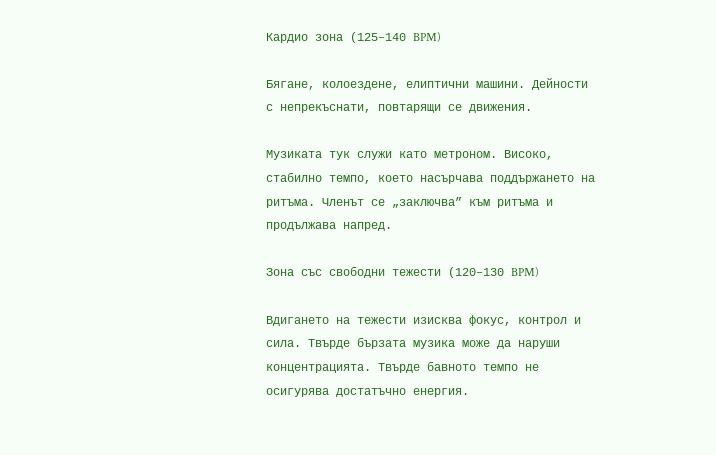Кардио зона (125–140 BPM)

Бягане, колоездене, елиптични машини. Дейности с непрекъснати, повтарящи се движения.

Музиката тук служи като метроном. Високо, стабилно темпо, което насърчава поддържането на ритъма. Членът се „заключва” към ритъма и продължава напред.

Зона със свободни тежести (120–130 BPM)

Вдигането на тежести изисква фокус, контрол и сила. Твърде бързата музика може да наруши концентрацията. Твърде бавното темпо не осигурява достатъчно енергия.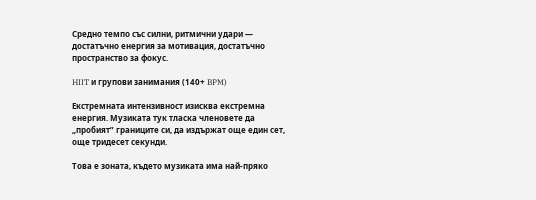Средно темпо със силни, ритмични удари — достатъчно енергия за мотивация, достатъчно пространство за фокус.

HIIT и групови занимания (140+ BPM)

Екстремната интензивност изисква екстремна енергия. Музиката тук тласка членовете да „пробият” границите си, да издържат още един сет, още тридесет секунди.

Това е зоната, където музиката има най-пряко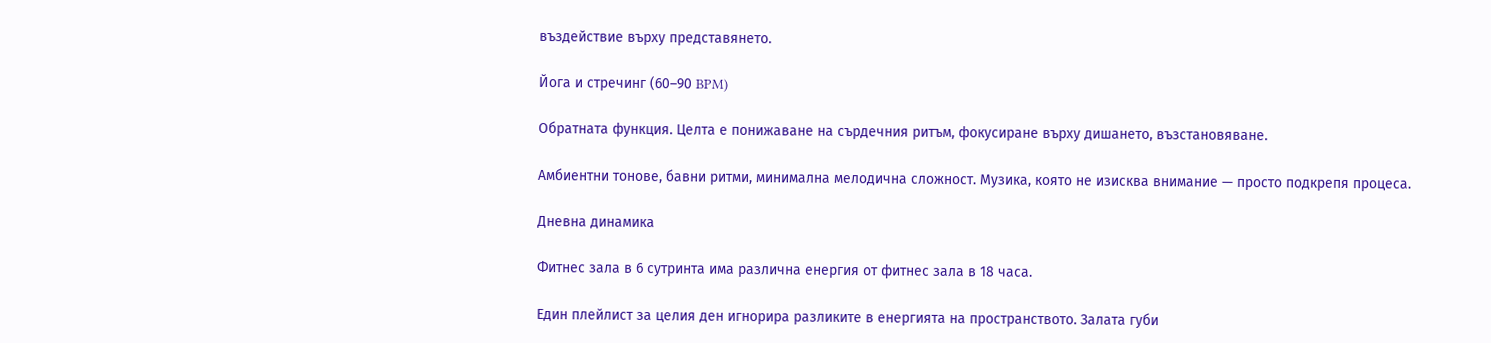въздействие върху представянето.

Йога и стречинг (60–90 BPM)

Обратната функция. Целта е понижаване на сърдечния ритъм, фокусиране върху дишането, възстановяване.

Амбиентни тонове, бавни ритми, минимална мелодична сложност. Музика, която не изисква внимание — просто подкрепя процеса.

Дневна динамика

Фитнес зала в 6 сутринта има различна енергия от фитнес зала в 18 часа.

Един плейлист за целия ден игнорира разликите в енергията на пространството. Залата губи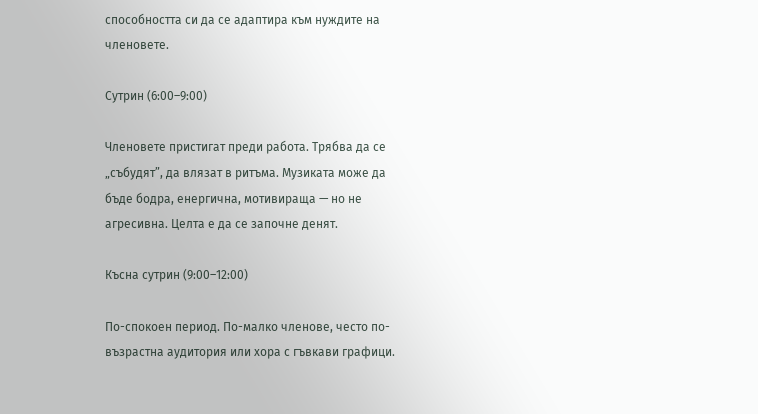способността си да се адаптира към нуждите на членовете.

Сутрин (6:00–9:00)

Членовете пристигат преди работа. Трябва да се „събудят”, да влязат в ритъма. Музиката може да бъде бодра, енергична, мотивираща — но не агресивна. Целта е да се започне денят.

Късна сутрин (9:00–12:00)

По-спокоен период. По-малко членове, често по-възрастна аудитория или хора с гъвкави графици.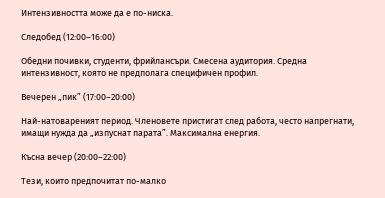Интензивността може да е по-ниска.

Следобед (12:00–16:00)

Обедни почивки, студенти, фрийлансъри. Смесена аудитория. Средна интензивност, която не предполага специфичен профил.

Вечерен „пик” (17:00–20:00)

Най-натовареният период. Членовете пристигат след работа, често напрегнати, имащи нужда да „изпуснат парата”. Максимална енергия.

Късна вечер (20:00–22:00)

Тези, които предпочитат по-малко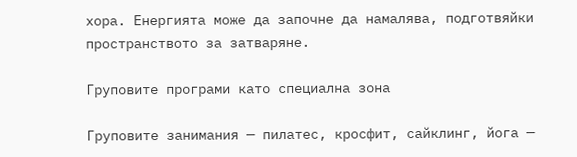хора. Енергията може да започне да намалява, подготвяйки пространството за затваряне.

Груповите програми като специална зона

Груповите занимания — пилатес, кросфит, сайклинг, йога —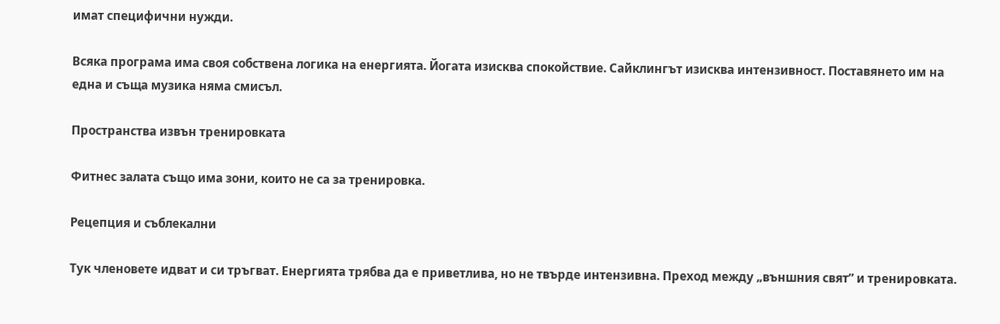имат специфични нужди.

Всяка програма има своя собствена логика на енергията. Йогата изисква спокойствие. Сайклингът изисква интензивност. Поставянето им на една и съща музика няма смисъл.

Пространства извън тренировката

Фитнес залата също има зони, които не са за тренировка.

Рецепция и съблекални

Тук членовете идват и си тръгват. Енергията трябва да е приветлива, но не твърде интензивна. Преход между „външния свят” и тренировката.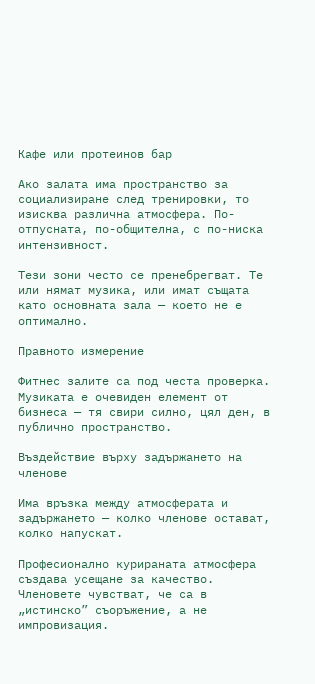Кафе или протеинов бар

Ако залата има пространство за социализиране след тренировки, то изисква различна атмосфера. По-отпусната, по-общителна, с по-ниска интензивност.

Тези зони често се пренебрегват. Те или нямат музика, или имат същата като основната зала — което не е оптимално.

Правното измерение

Фитнес залите са под честа проверка. Музиката е очевиден елемент от бизнеса — тя свири силно, цял ден, в публично пространство.

Въздействие върху задържането на членове

Има връзка между атмосферата и задържането — колко членове остават, колко напускат.

Професионално курираната атмосфера създава усещане за качество. Членовете чувстват, че са в „истинско” съоръжение, а не импровизация.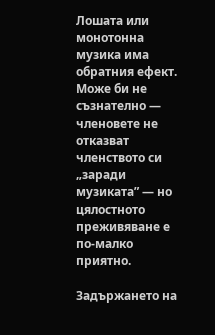Лошата или монотонна музика има обратния ефект. Може би не съзнателно — членовете не отказват членството си „заради музиката” — но цялостното преживяване е по-малко приятно.

Задържането на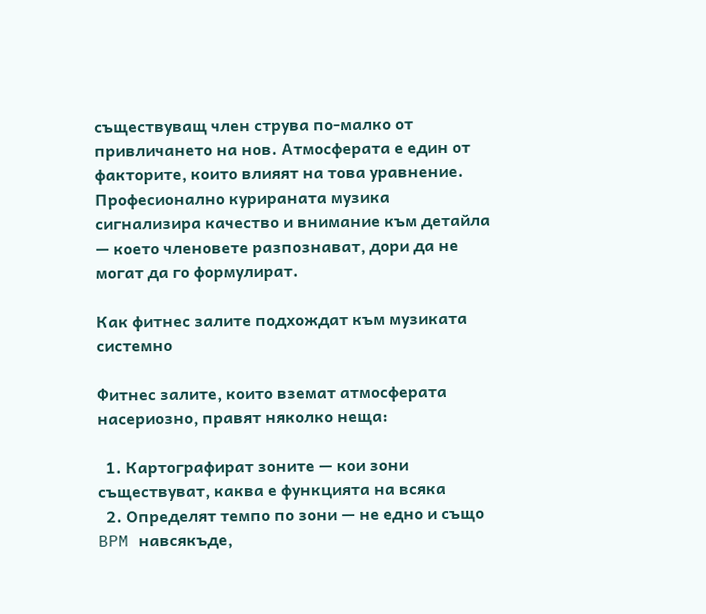съществуващ член струва по-малко от привличането на нов. Атмосферата е един от факторите, които влияят на това уравнение. Професионално курираната музика сигнализира качество и внимание към детайла — което членовете разпознават, дори да не могат да го формулират.

Как фитнес залите подхождат към музиката системно

Фитнес залите, които вземат атмосферата насериозно, правят няколко неща:

  1. Картографират зоните — кои зони съществуват, каква е функцията на всяка
  2. Определят темпо по зони — не едно и също BPM навсякъде,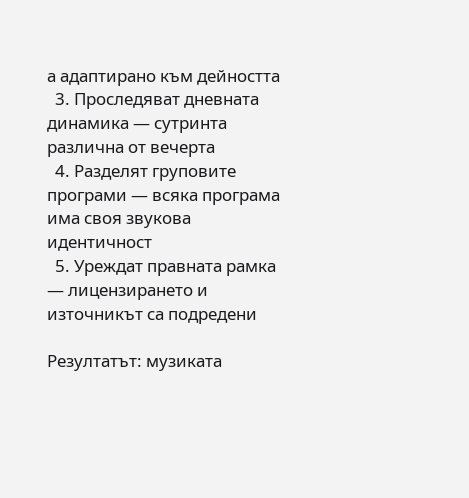а адаптирано към дейността
  3. Проследяват дневната динамика — сутринта различна от вечерта
  4. Разделят груповите програми — всяка програма има своя звукова идентичност
  5. Уреждат правната рамка — лицензирането и източникът са подредени

Резултатът: музиката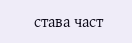става част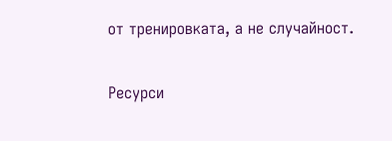от тренировката, а не случайност.

Ресурси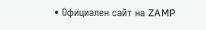• Официален сайт на ZAMP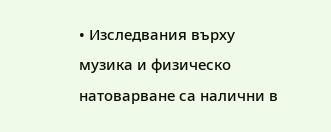• Изследвания върху музика и физическо натоварване са налични в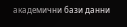академични бази данни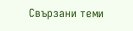Свързани теми